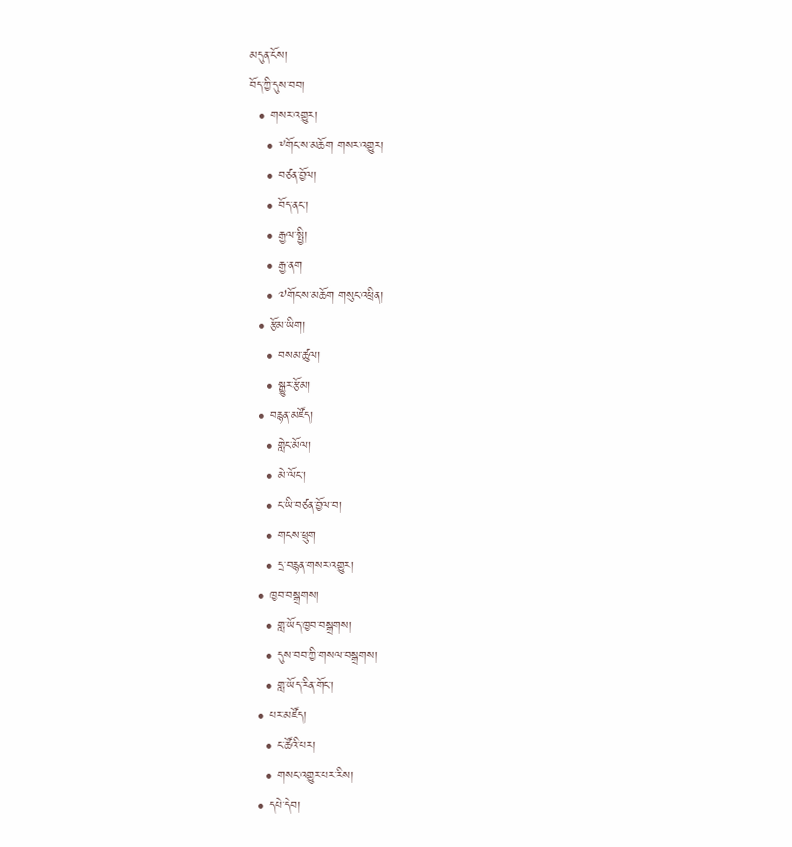མདུན་ངོས།
བོད་ཀྱི་དུས་བབ།
  • གསར་འགྱུར།
    • ༸གོང་ས་མཆོག གསར་འགྱུར།
    • བཙན་བྱོལ།
    • བོད་ནང་།
    • རྒྱལ་སྤྱི།
    • རྒྱ་ནག
    • ༧གོང་ས་མཆོག གསུང་འཕྲིན།
  • རྩོམ་ཡིག།
    • བསམ་ཚུལ།
    • སྒྱུར་རྩོམ།
  • བརྙན་མཛོད།
    • གླེང་མོལ།
    • མེ་ལོང་།
    • ང་ཡི་བཙན་བྱོལ་བ།
    • གངས་ཕྲུག
    • དྲ་བརྙན་གསར་འགྱུར།
  • ཁྱབ་བསྒྲགས།
    • གླ་ཡོད་ཁྱབ་བསྒྲགས།
    • དུས་བབ་ཀྱི་གསལ་བསྒྲགས།
    • གླ་ཡོད་རིན་གོང་།
  • པར་མཛོད།
    • ང་ཚོའི་པར།
    • གསང་འགྱུར་པར་རིས།
  • དཔེ་དེབ།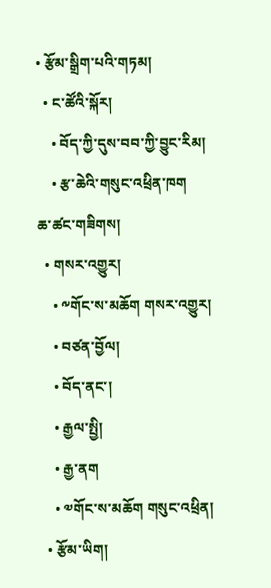• རྩོམ་སྒྲིག་པའི་གཏམ།
  • ང་ཚོའི་སྐོར།
    • བོད་ཀྱི་དུས་བབ་ཀྱི་བྱུང་རིམ།
    • རྩ་ཆེའི་གསུང་འཕྲིན་ཁག
ཆ་ཚང་གཟིགས།
  • གསར་འགྱུར།
    • ༸གོང་ས་མཆོག གསར་འགྱུར།
    • བཙན་བྱོལ།
    • བོད་ནང་།
    • རྒྱལ་སྤྱི།
    • རྒྱ་ནག
    • ༧གོང་ས་མཆོག གསུང་འཕྲིན།
  • རྩོམ་ཡིག།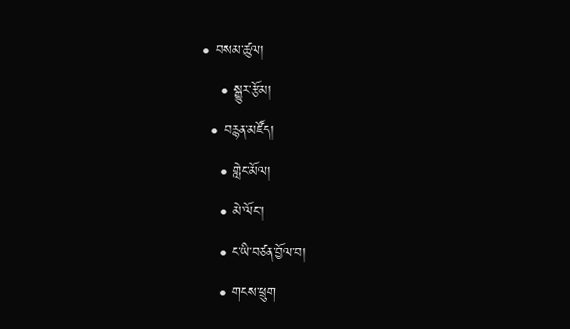• བསམ་ཚུལ།
    • སྒྱུར་རྩོམ།
  • བརྙན་མཛོད།
    • གླེང་མོལ།
    • མེ་ལོང་།
    • ང་ཡི་བཙན་བྱོལ་བ།
    • གངས་ཕྲུག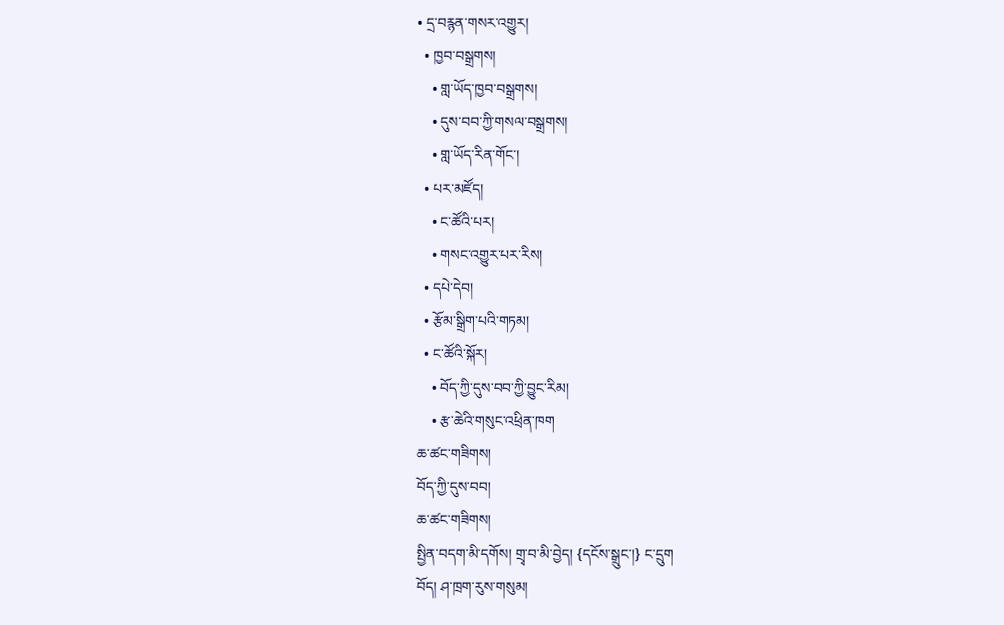• དྲ་བརྙན་གསར་འགྱུར།
  • ཁྱབ་བསྒྲགས།
    • གླ་ཡོད་ཁྱབ་བསྒྲགས།
    • དུས་བབ་ཀྱི་གསལ་བསྒྲགས།
    • གླ་ཡོད་རིན་གོང་།
  • པར་མཛོད།
    • ང་ཚོའི་པར།
    • གསང་འགྱུར་པར་རིས།
  • དཔེ་དེབ།
  • རྩོམ་སྒྲིག་པའི་གཏམ།
  • ང་ཚོའི་སྐོར།
    • བོད་ཀྱི་དུས་བབ་ཀྱི་བྱུང་རིམ།
    • རྩ་ཆེའི་གསུང་འཕྲིན་ཁག
ཆ་ཚང་གཟིགས།
བོད་ཀྱི་དུས་བབ།
ཆ་ཚང་གཟིགས།
སྤྱིན་བདག་མི་དགོས། གྲྭ་བ་མི་བྱེད། {དངོས་སྒྲུང་།} ང་དྲུག
བོད། ཤ་ཁྲག་རུས་གསུམ།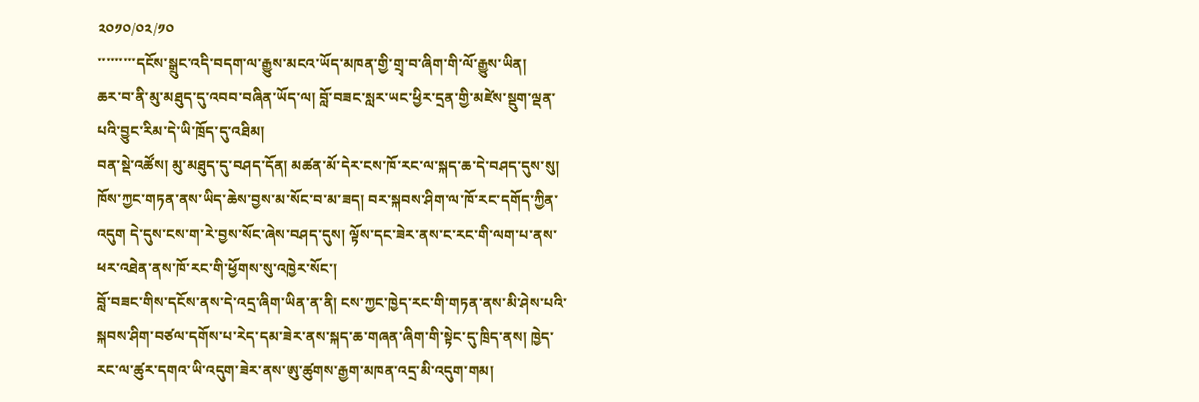༢༠༡༠/༠༢/༡༠
་་་་་་་་་དངོས་སྒྲུང་འདི་བདག་ལ་རྒྱུས་མངའ་ཡོད་མཁན་གྱི་གྲྭ་བ་ཞིག་གི་ལོ་རྒྱུས་ཡིན།
ཆར་བ་ནི་མུ་མཐུད་དུ་འབབ་བཞིན་ཡོད་ལ། བློ་བཟང་སླར་ཡང་ཕྱིར་དྲན་གྱི་མཛེས་སྡུག་ལྡན་པའི་བྱུང་རིམ་དེ་ཡི་ཁྲོད་དུ་འཐིམ།
བན་སྡེ་འཚོས། མུ་མཐུད་དུ་བཤད་དོན། མཚན་མོ་དེར་ངས་ཁོ་རང་ལ་སྐད་ཆ་དེ་བཤད་དུས་སུ། ཁོས་ཀྱང་གཏན་ནས་ཡིད་ཆེས་བྱས་མ་སོང་བ་མ་ཟད། བར་སྐབས་ཤིག་ལ་ཁོ་རང་དགོད་ཀྱིན་འདུག དེ་དུས་ངས་ག་རེ་བྱས་སོང་ཞེས་བཤད་དུས། ལྟོས་དང་ཟེར་ནས་ང་རང་གི་ལག་པ་ནས་ཕར་འཐེན་ནས་ཁོ་རང་གི་ཕྱོགས་སུ་འཁྱེར་སོང་།
བློ་བཟང་གིས་དངོས་ནས་དེ་འདྲ་ཞིག་ཡིན་ན་ནི། ངས་ཀྱང་ཁྱེད་རང་གི་གཏན་ནས་མི་ཤེས་པའི་སྐབས་ཤིག་བཙལ་དགོས་པ་རེད་དམ་ཟེར་ནས་སྐད་ཆ་གཞན་ཞིག་གི་སྟེང་དུ་ཁྲིད་ནས། ཁྱེད་རང་ལ་ཚུར་དགའ་ཡི་འདུག་ཟེར་ནས་ཨུ་ཚུགས་རྒྱག་མཁན་འདྲ་མི་འདུག་གམ།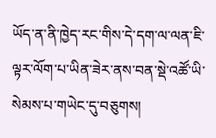ཡོད་ན་ནི་ཁྱེད་རང་གིས་དེ་དག་ལ་ལན་ཇི་ལྟར་ལོག་པ་ཡིན་ཟེར་ནས་བན་སྡེ་འཚོ་ཡི་སེམས་པ་གཡེང་དུ་བཅུགས།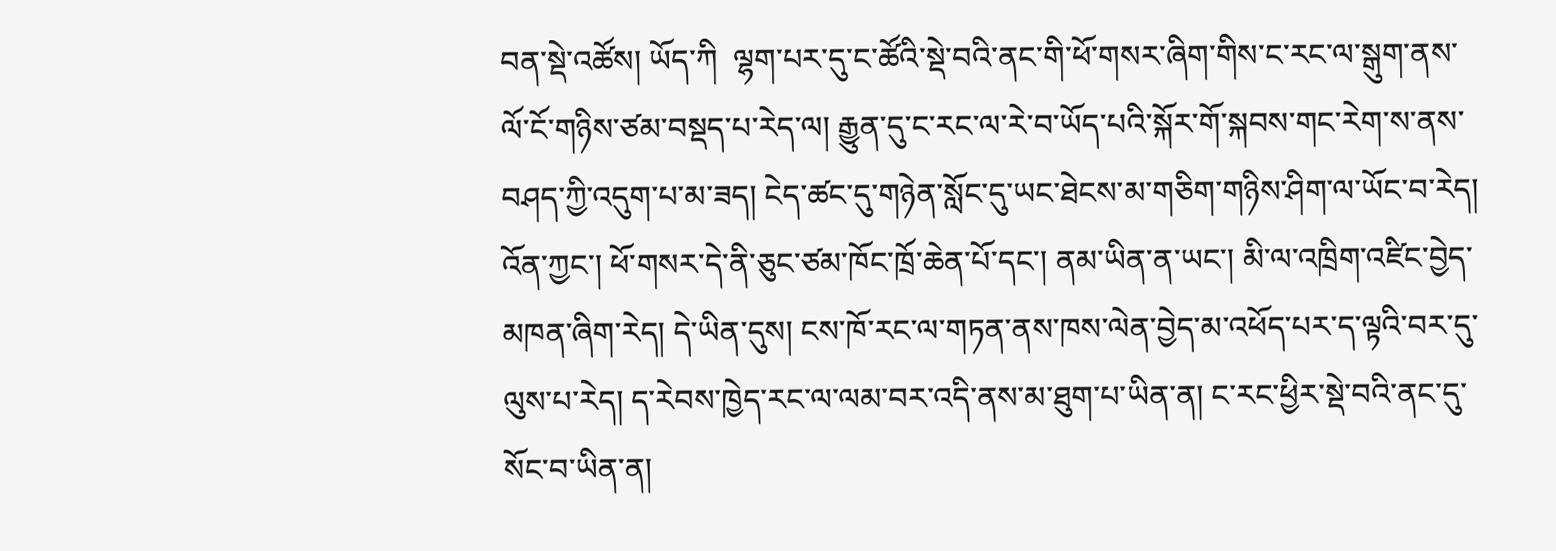བན་སྡེ་འཚོས། ཡོད་ཀི  ལྷག་པར་དུ་ང་ཚོའི་སྡེ་བའི་ནང་གི་ཕོ་གསར་ཞིག་གིས་ང་རང་ལ་སྒུག་ནས་ལོ་ངོ་གཉིས་ཙམ་བསྡད་པ་རེད་ལ། རྒྱུན་དུ་ང་རང་ལ་རེ་བ་ཡོད་པའི་སྐོར་གོ་སྐབས་གང་རེག་ས་ནས་བཤད་ཀྱི་འདུག་པ་མ་ཟད། ངེད་ཚང་དུ་གཉེན་སློང་དུ་ཡང་ཐེངས་མ་གཅིག་གཉིས་ཤིག་ལ་ཡོང་བ་རེད། འོན་ཀྱང་། ཕོ་གསར་དེ་ནི་ཅུང་ཙམ་ཁོང་ཁྲོ་ཆེན་པོ་དང་། ནམ་ཡིན་ན་ཡང་། མི་ལ་འཁྲིག་འཛིང་བྱེད་མཁན་ཞིག་རེད། དེ་ཡིན་དུས། ངས་ཁོ་རང་ལ་གཏན་ནས་ཁས་ལེན་བྱེད་མ་འཕོད་པར་ད་ལྟའི་བར་དུ་ལུས་པ་རེད། ད་རེབས་ཁྱེད་རང་ལ་ལམ་བར་འདི་ནས་མ་ཐུག་པ་ཡིན་ན། ང་རང་ཕྱིར་སྡེ་བའི་ནང་དུ་སོང་བ་ཡིན་ན།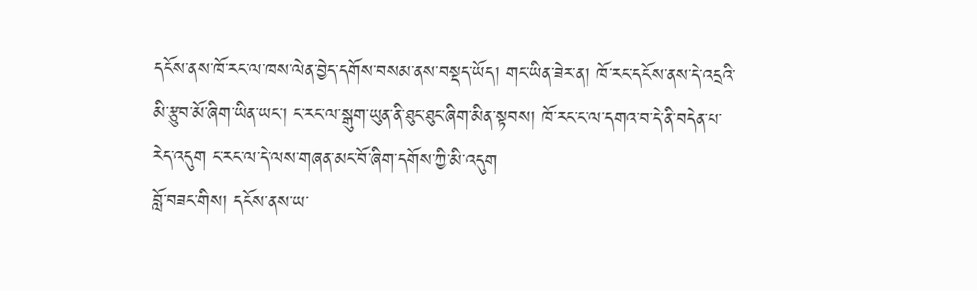དངོས་ནས་ཁོ་རང་ལ་ཁས་ལེན་བྱེད་དགོས་བསམ་ནས་བསྡད་ཡོད། གང་ཡིན་ཟེར་ན། ཁོ་རང་དངོས་ནས་དེ་འདྲའི་མི་རྩུབ་མོ་ཞིག་ཡིན་ཡང་། ང་རང་ལ་སྒུག་ཡུན་ནི་ཐུང་ཐུང་ཞིག་མིན་སྟབས། ཁོ་རང་ང་ལ་དགའ་བ་དེ་ནི་བདེན་པ་རེད་འདུག ང་རང་ལ་དེ་ལས་གཞན་མང་བོ་ཞིག་དགོས་ཀྱི་མི་འདུག
བློ་བཟང་གིས། དངོས་ནས་ཡ་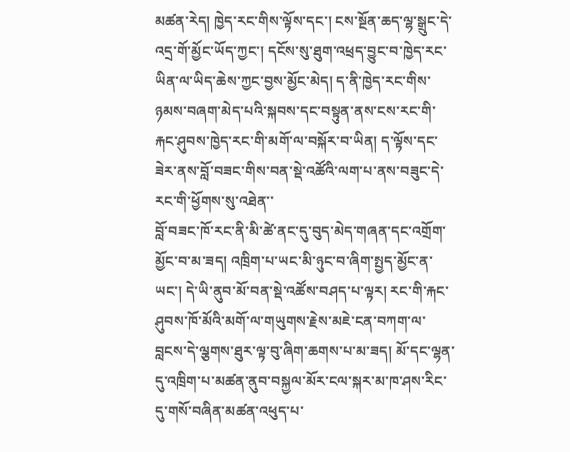མཚན་རེད། ཁྱེད་རང་གིས་ལྟོས་དང་། ངས་སྔོན་ཆད་ལྷ་སྒྲུང་དེ་འདྲ་གོ་མྱོང་ཡོད་ཀྱང་། དངོས་སུ་ཐུག་འཕྲད་བྱུང་བ་ཁྱེད་རང་ཡིན་ལ་ཡིད་ཆེས་ཀྱང་བྱས་མྱོང་མེད། ད་ནི་ཁྱེད་རང་གིས་ཉམས་བཞག་མེད་པའི་སྐབས་དང་བསྟུན་ནས་ངས་རང་གི་རྐང་ཤུབས་ཁྱེད་རང་གི་མགོ་ལ་བསྐོར་བ་ཡིན། ད་ལྟོས་དང་ཟེར་ནས་བློ་བཟང་གིས་བན་སྡེ་འཚོའི་ལག་པ་ནས་བཟུང་དེ་རང་གི་ཕྱོགས་སུ་འཐེན་་
བློ་བཟང་ཁོ་རང་ནི་མི་ཚེ་ནང་དུ་བུད་མེད་གཞན་དང་འགྲོག་མྱོང་བ་མ་ཟད། འཁྲིག་པ་ཡང་མི་ཉུང་བ་ཞིག་སྤྱད་མྱོང་ན་ཡང་། དེ་ཡི་ནུབ་མོ་བན་སྡེ་འཚོས་བཤད་པ་ལྟར། རང་གི་རྐང་ཤུབས་ཁོ་མོའི་མགོ་ལ་གཡུགས་རྗེས་མཇེ་ངན་བཀག་ལ་བླངས་དེ་ལྕགས་ཐུར་ལྟ་བུ་ཞིག་ཆགས་པ་མ་ཟད། མོ་དང་ལྷན་དུ་འཁྲིག་པ་མཚན་ནུབ་བསྐྱལ་མོར་ངལ་སྐར་མ་ཁ་ཤས་རིང་དུ་གསོ་བཞིན་མཚན་འཕུད་པ་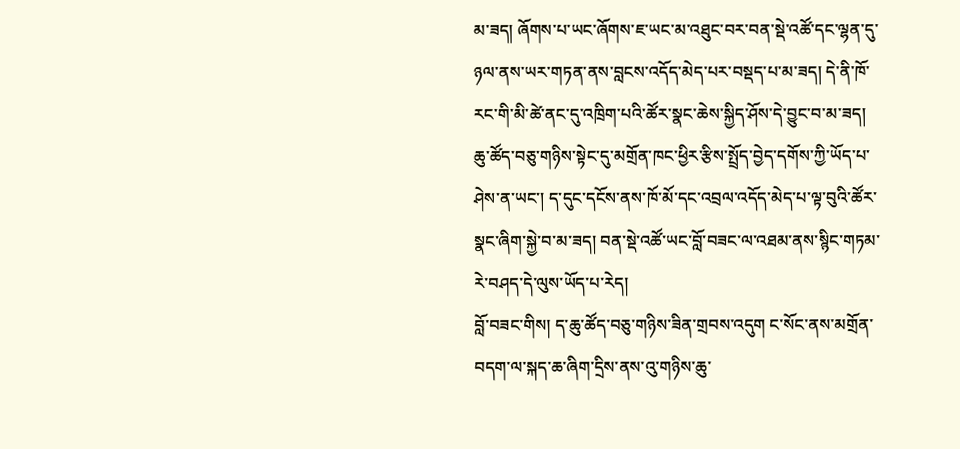མ་ཟད། ཞོགས་པ་ཡང་ཞོགས་ཇ་ཡང་མ་འཐུང་བར་བན་སྡེ་འཚོ་དང་ལྷན་དུ་ཉལ་ནས་ཡར་གཏན་ནས་བླངས་འདོད་མེད་པར་བསྡད་པ་མ་ཟད། དེ་ནི་ཁོ་རང་གི་མི་ཚེ་ནང་དུ་འཁྲིག་པའི་ཚོར་སྣང་ཆེས་སྐྱིད་ཤོས་དེ་བྱུང་བ་མ་ཟད། ཆུ་ཚོད་བཅུ་གཉིས་སྟེང་དུ་མགྲོན་ཁང་ཕྱིར་རྩིས་སྤྲོད་བྱེད་དགོས་ཀྱི་ཡོད་པ་ཤེས་ན་ཡང་། ད་དུང་དངོས་ནས་ཁོ་མོ་དང་འབྲལ་འདོད་མེད་པ་ལྟ་བུའི་ཚོར་སྣང་ཞིག་སྐྱེ་བ་མ་ཟད། བན་སྡེ་འཚོ་ཡང་བློ་བཟང་ལ་འཐམ་ནས་སྙིང་གཏམ་རེ་བཤད་དེ་ལུས་ཡོད་པ་རེད།
བློ་བཟང་གིས། ད་ཆུ་ཚོད་བཅུ་གཉིས་ཟིན་གྲབས་འདུག ང་སོང་ནས་མགྲོན་བདག་ལ་སྐད་ཆ་ཞིག་དྲིས་ནས་འུ་གཉིས་ཆུ་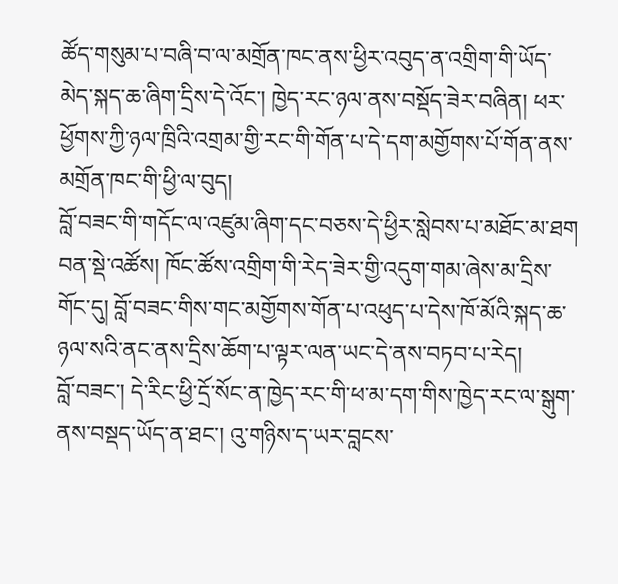ཚོད་གསུམ་པ་བཞི་བ་ལ་མགྲོན་ཁང་ནས་ཕྱིར་འབུད་ན་འགྲིག་གི་ཡོད་མེད་སྐད་ཆ་ཞིག་དྲིས་དེ་འོང་། ཁྱེད་རང་ཉལ་ནས་བསྡོད་ཟེར་བཞིན། ཕར་ཕྱོགས་ཀྱི་ཉལ་ཁྲིའི་འགྲམ་གྱི་རང་གི་གོན་པ་དེ་དག་མགྱོགས་པོ་གོན་ནས་མགྲོན་ཁང་གི་ཕྱི་ལ་བུད།
བློ་བཟང་གི་གདོང་ལ་འཛུམ་ཞིག་དང་བཅས་དེ་ཕྱིར་སླེབས་པ་མཐོང་མ་ཐག བན་སྡེ་འཚོས། ཁོང་ཚོས་འགྲིག་གི་རེད་ཟེར་གྱི་འདུག་གམ་ཞེས་མ་དྲིས་གོང་དུ། བློ་བཟང་གིས་གང་མགྱོགས་གོན་པ་འཕུད་པ་དེས་ཁོ་མོའི་སྐད་ཆ་ཉལ་སའི་ནང་ནས་དྲིས་ཆོག་པ་ལྟར་ལན་ཡང་དེ་ནས་བཏབ་པ་རེད།
བློ་བཟང་། དེ་རིང་ཕྱི་དྲོ་སོང་ན་ཁྱེད་རང་གི་ཕ་མ་དག་གིས་ཁྱེད་རང་ལ་སྒུག་ནས་བསྡད་ཡོད་ན་ཐང་། འུ་གཉིས་ད་ཡར་བླངས་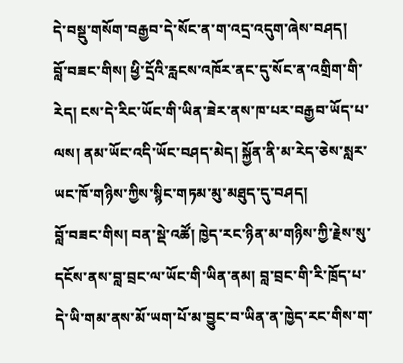དེ་བསྡུ་གསོག་བརྒྱབ་དེ་སོང་ན་ག་འདྲ་འདུག་ཞེས་བཤད།
བློ་བཟང་གིས། ཕྱི་དྲོའི་རླངས་འཁོར་ནང་དུ་སོང་ན་འགྲིག་གི་རེད། ངས་དེ་རིང་ཡོང་གི་ཡིན་ཟེར་ནས་ཁ་པར་བརྒྱབ་ཡོད་པ་ལས། ནམ་ཡོང་འདི་ཡོང་བཤད་མེད། སྐྱོན་ནི་མ་རེད་ཅེས་སླར་ཡང་ཁོ་གཉིས་ཀྱིས་སྙིང་གཏམ་མུ་མཐུད་དུ་བཤད།
བློ་བཟང་གིས། བན་སྡེ་འཚོ། ཁྱེད་རང་ཉིན་མ་གཉིས་ཀྱི་རྗེས་སུ་དངོས་ནས་བླ་བྲང་ལ་ཡོང་གི་ཡིན་ནམ། བླ་བྲང་གི་རི་ཁྲོད་པ་དེ་ཡི་གམ་ནས་མོ་ཡག་པོ་མ་བྱུང་བ་ཡིན་ན་ཁྱེད་རང་གིས་ག་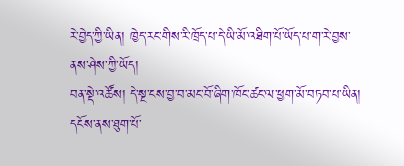རེ་བྱེད་ཀྱི་ཡིན། ཁྱེད་རང་གིས་རི་ཁྲོད་པ་དེ་ཡི་མོ་འཐིག་པོ་ཡོད་པ་ག་རེ་བྱས་ནས་ཤེས་ཀྱི་ཡོད།
བན་སྡེ་འཚོས། དེ་སྔ་ངས་བྱ་བ་མང་བོ་ཞིག་ཁོང་ཚང་ལ་ཕྱག་མོ་བཏབ་པ་ཡིན། དངོས་ནས་ཐུག་པོ་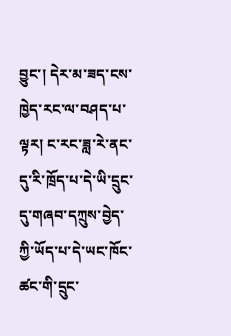བྱུང་། དེར་མ་ཟད་ངས་ཁྱེད་རང་ལ་བཤད་པ་ལྟར། ང་རང་ཟླ་རེ་ནང་དུ་རི་ཁྲོད་པ་དེ་ཡི་དྲུང་དུ་གཞབ་དཀྲུས་བྱེད་ཀྱི་ཡོད་པ་དེ་ཡང་ཁོང་ཚང་གི་དྲུང་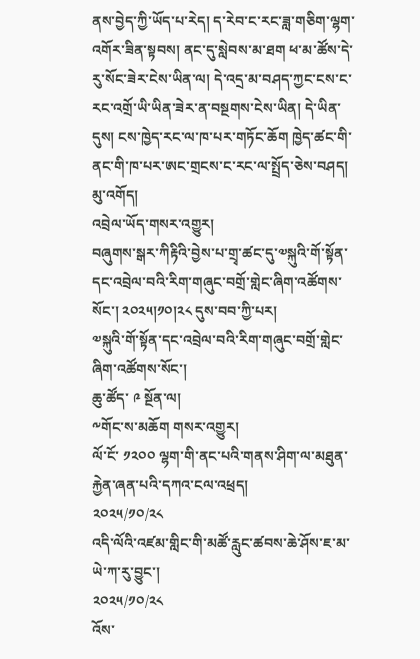ནས་བྱེད་ཀྱི་ཡོད་པ་རེད། ད་རེབ་ང་རང་ཟླ་གཅིག་ལྷག་འགོར་ཟིན་སྟབས། ནང་དུ་སླེབས་མ་ཐག ཕ་མ་ཚོས་དེ་རུ་སོང་ཟེར་ངེས་ཡིན་ལ། དེ་འདྲ་མ་བཤད་ཀྱང་ངས་ང་རང་འགྲོ་ཡི་ཡིན་ཟེར་ན་བསྔགས་ངེས་ཡིན། དེ་ཡིན་དུས། ངས་ཁྱེད་རང་ལ་ཁ་པར་གཏོང་ཆོག ཁྱེད་ཚང་གི་ནང་གི་ཁ་པར་ཨང་གྲངས་ང་རང་ལ་སྤྲོད་ཅེས་བཤད།
མུ་འགོད།
འབྲེལ་ཡོད་གསར་འགྱུར།
བཞུགས་སྒར་ཀིརྟིའི་བྱེས་པ་གྲྭ་ཚང་དུ་༧སྐུའི་གོ་སྟོན་དང་འབྲེལ་བའི་རིག་གཞུང་བགྲོ་གླེང་ཞིག་འཚོགས་སོང་། ༢༠༢༥།༡༠།༢༨ དུས་བབ་ཀྱི་པར།
༧སྐུའི་གོ་སྟོན་དང་འབྲེལ་བའི་རིག་གཞུང་བགྲོ་གླེང་ཞིག་འཚོགས་སོང་།
ཆུ་ཚོད་ ༩ སྔོན་ལ།
༸གོང་ས་མཆོག གསར་འགྱུར།
ལོ་ངོ་ ༡༢༠༠ ལྷག་གི་ནང་པའི་གནས་ཤིག་ལ་མཐུན་རྐྱེན་ཞན་པའི་དཀའ་ངལ་འཕྲད།
༢༠༢༥/༡༠/༢༨
འདི་ལོའི་འཛམ་གླིང་གི་མཚོ་རླུང་ཚབས་ཆེ་ཤོས་ཇ་མ་ཡེ་ཀ་རུ་བྱུང་།
༢༠༢༥/༡༠/༢༨
འོས་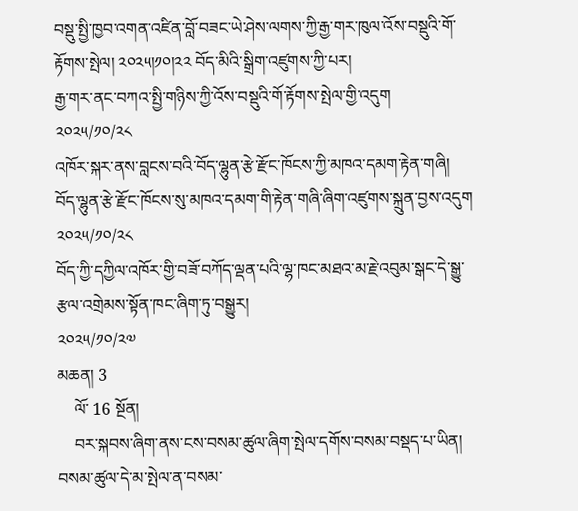བསྡུ་སྤྱི་ཁྱབ་འགན་འཛིན་བློ་བཟང་ཡེ་ཤེས་ལགས་ཀྱི་རྒྱ་གར་ཁུལ་འོས་བསྡུའི་གོ་རྟོགས་སྤེལ། ༢༠༢༥།༡༠།༢༢ བོད་མིའི་སྒྲིག་འཛུགས་ཀྱི་པར།
རྒྱ་གར་ནང་བཀའ་སྤྱི་གཉིས་ཀྱི་འོས་བསྡུའི་གོ་རྟོགས་སྤེལ་གྱི་འདུག
༢༠༢༥/༡༠/༢༨
འཁོར་སྐར་ནས་བླངས་བའི་བོད་ལྷུན་རྩེ་རྫོང་ཁོངས་ཀྱི་མཁའ་དམག་རྟེན་གཞི།
བོད་ལྷུན་རྩེ་རྫོང་ཁོངས་སུ་མཁའ་དམག་གི་རྟེན་གཞི་ཞིག་འཛུགས་སྐྲུན་བྱས་འདུག
༢༠༢༥/༡༠/༢༨
བོད་ཀྱི་དཀྱིལ་འཁོར་གྱི་བཟོ་བཀོད་ལྡན་པའི་ལྷ་ཁང་མཐའ་མ་རྗེ་འབུམ་སྒང་དེ་སྒྱུ་རྩལ་འགྲེམས་སྟོན་ཁང་ཞིག་ཏུ་བསྒྱུར།
༢༠༢༥/༡༠/༢༧
མཆན། 3
    ལོ་ 16 སྔོན།
    བར་སྐབས་ཞིག་ནས་ངས་བསམ་ཚུལ་ཞིག་སྤེལ་དགོས་བསམ་བསྡད་པ་ཡིན། བསམ་ཚུལ་དེ་མ་སྤེལ་ན་བསམ་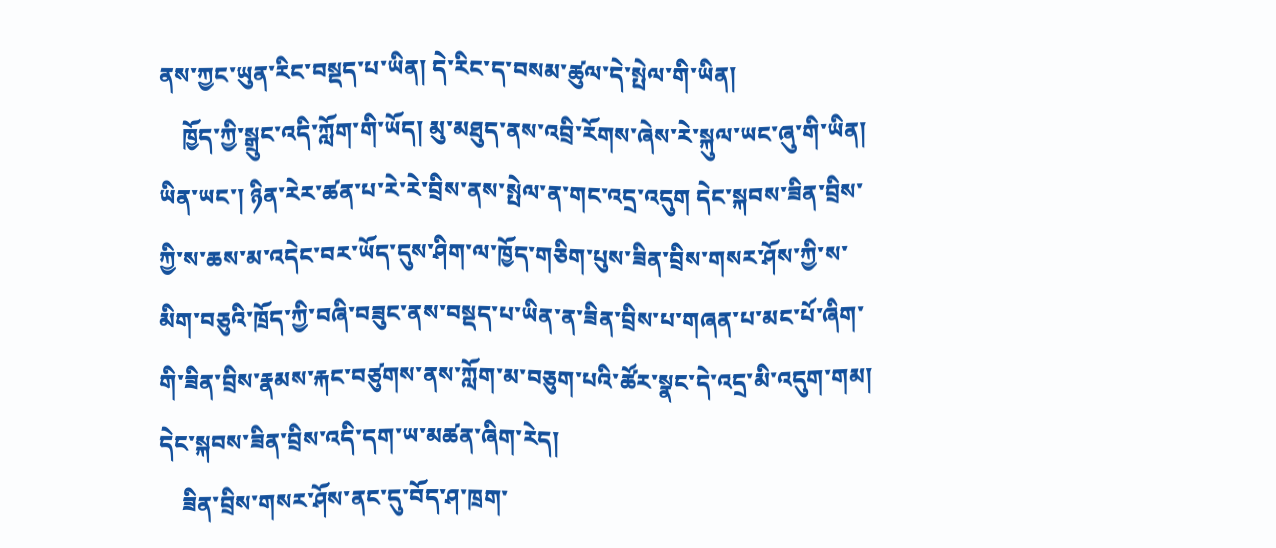ནས་ཀྱང་ཡུན་རིང་བསྡད་པ་ཡིན། དེ་རིང་ད་བསམ་ཚུལ་དེ་སྤེལ་གི་ཡིན།
    ཁྱོད་ཀྱི་སྒྲུང་འདི་ཀློག་གི་ཡོད། མུ་མཐུད་ནས་འབྲི་རོགས་ཞེས་རེ་སྐུལ་ཡང་ཞུ་གི་ཡིན། ཡིན་ཡང་། ཉིན་རེར་ཚན་པ་རེ་རེ་བྲིས་ནས་སྤེལ་ན་གང་འདྲ་འདུག དེང་སྐབས་ཟིན་བྲིས་ཀྱི་ས་ཆས་མ་འདེང་བར་ཡོད་དུས་ཤིག་ལ་ཁྱོད་གཅིག་པུས་ཟིན་བྲིས་གསར་ཤོས་ཀྱི་ས་མིག་བཅུའི་ཁྲོད་ཀྱི་བཞི་བཟུང་ནས་བསྡད་པ་ཡིན་ན་ཟིན་བྲིས་པ་གཞན་པ་མང་པོ་ཞིག་གི་ཟིན་བྲིས་རྣམས་རྐང་བཙུགས་ནས་ཀློག་མ་བཅུག་པའི་ཚོར་སྣང་དེ་འདྲ་མི་འདུག་གམ། དེང་སྐབས་ཟིན་བྲིས་འདི་དག་ཡ་མཚན་ཞིག་རེད།
    ཟིན་བྲིས་གསར་ཤོས་ནང་དུ་བོད་ཤ་ཁྲག་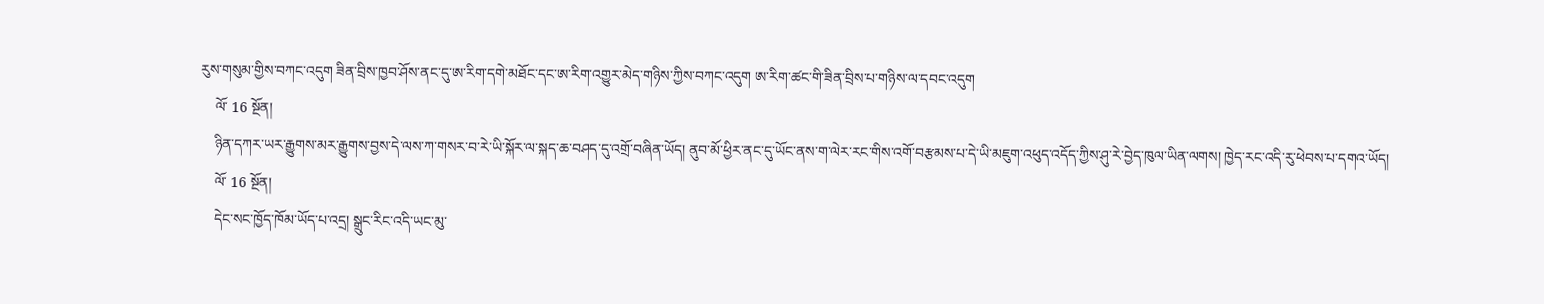རུས་གསུམ་གྱིས་བཀང་འདུག ཟིན་བྲིས་ཁྱབ་ཤོས་ནང་དུ་ཨ་རིག་དགེ་མཐོང་དང་ཨ་རིག་འགྱུར་མེད་གཉིས་ཀྱིས་བཀང་འདུག ཨ་རིག་ཚང་གི་ཟིན་བྲིས་པ་གཉིས་ལ་དབང་འདུག
    ལོ་ 16 སྔོན།
    ཉིན་དཀར་ཡར་རྒྱུགས་མར་རྒྱུགས་བྱས་དེ་ལས་ཀ་གསར་བ་རེ་ཡི་སྐོར་ལ་སྐད་ཆ་བཤད་དུ་འགྲོ་བཞིན་ཡོད། ནུབ་མོ་ཕྱིར་ནང་དུ་ཡོང་ནས་ག་ལེར་རང་གིས་འགོ་བརྩམས་པ་དེ་ཡི་མཇུག་འཕུད་འདོད་ཀྱིས་ཤུ་རེ་བྱེད་ཁུལ་ཡིན་ལགས། ཁྱེད་རང་འདི་རུ་ཕེབས་པ་དགའ་ཡོད།
    ལོ་ 16 སྔོན།
    དེང་སང་ཁྱོད་ཁོམ་ཡོད་པ་འདྲ། སྒྲུང་རིང་འདི་ཡང་མུ་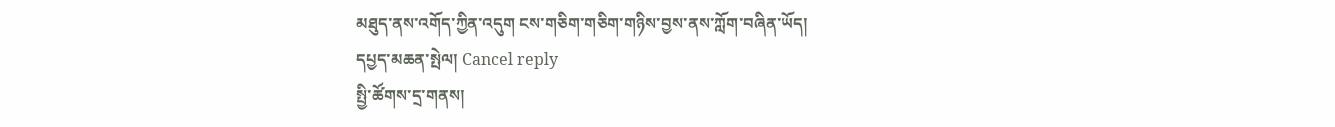མཐུད་ནས་འགོད་ཀྱིན་འདུག ངས་གཅིག་གཅིག་གཉིས་བྱས་ནས་ཀློག་བཞིན་ཡོད།
དཔྱད་མཆན་སྤེལ། Cancel reply
སྤྱི་ཚོགས་དྲ་གནས།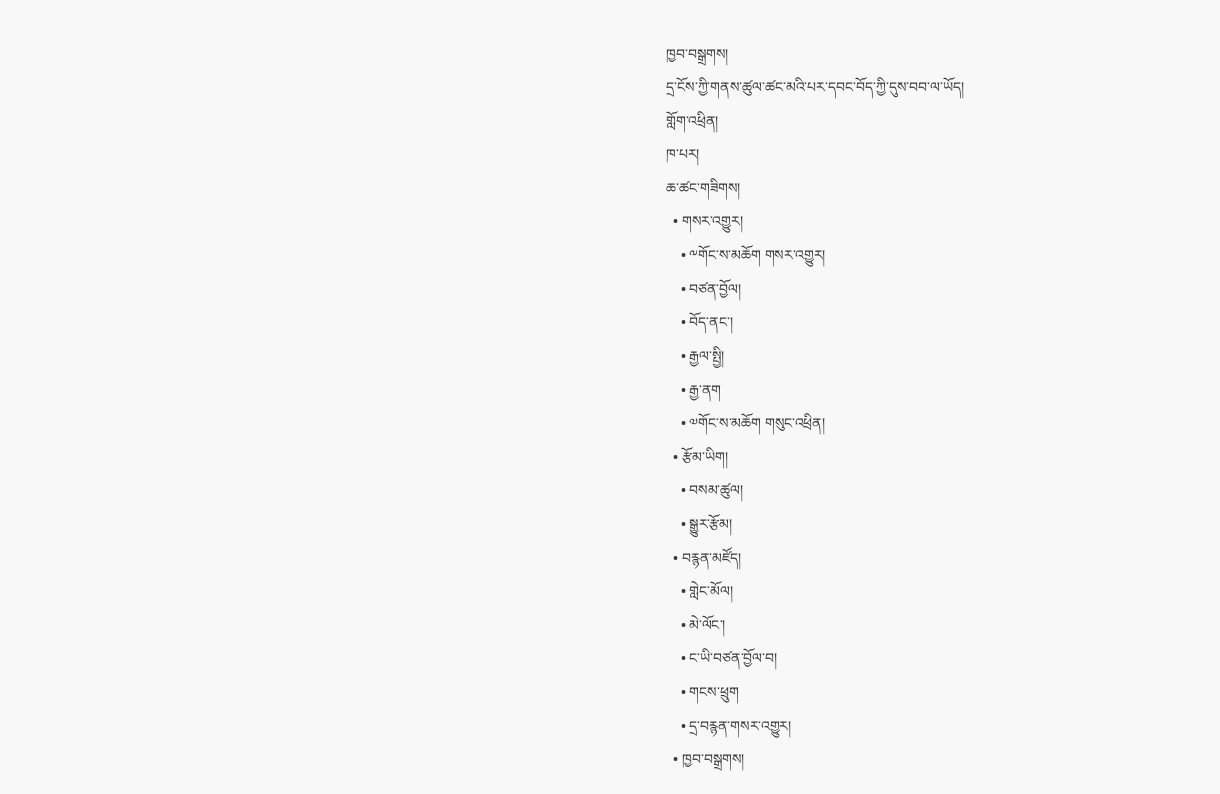ཁྱབ་བསྒྲགས།
དྲ་ངོས་ཀྱི་གནས་ཚུལ་ཚང་མའི་པར་དབང་བོད་ཀྱི་དུས་བབ་ལ་ཡོད།
གློག་འཕྲིན།
ཁ་པར།
ཆ་ཚང་གཟིགས།
  • གསར་འགྱུར།
    • ༸གོང་ས་མཆོག གསར་འགྱུར།
    • བཙན་བྱོལ།
    • བོད་ནང་།
    • རྒྱལ་སྤྱི།
    • རྒྱ་ནག
    • ༧གོང་ས་མཆོག གསུང་འཕྲིན།
  • རྩོམ་ཡིག།
    • བསམ་ཚུལ།
    • སྒྱུར་རྩོམ།
  • བརྙན་མཛོད།
    • གླེང་མོལ།
    • མེ་ལོང་།
    • ང་ཡི་བཙན་བྱོལ་བ།
    • གངས་ཕྲུག
    • དྲ་བརྙན་གསར་འགྱུར།
  • ཁྱབ་བསྒྲགས།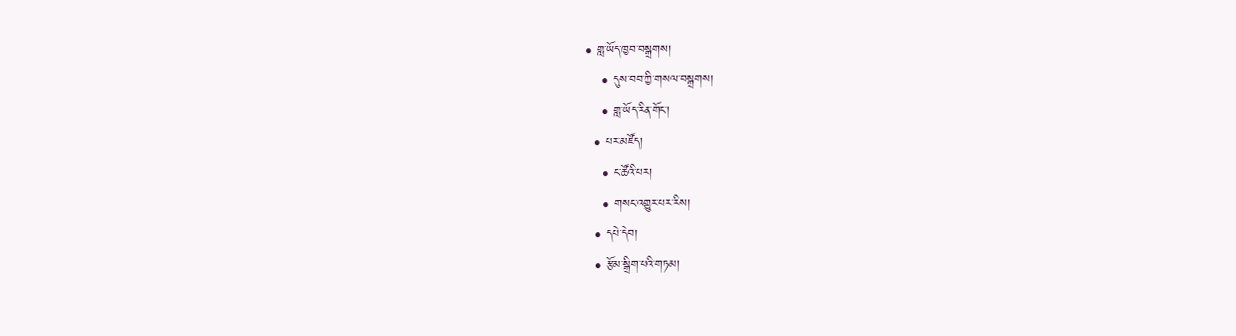• གླ་ཡོད་ཁྱབ་བསྒྲགས།
    • དུས་བབ་ཀྱི་གསལ་བསྒྲགས།
    • གླ་ཡོད་རིན་གོང་།
  • པར་མཛོད།
    • ང་ཚོའི་པར།
    • གསང་འགྱུར་པར་རིས།
  • དཔེ་དེབ།
  • རྩོམ་སྒྲིག་པའི་གཏམ།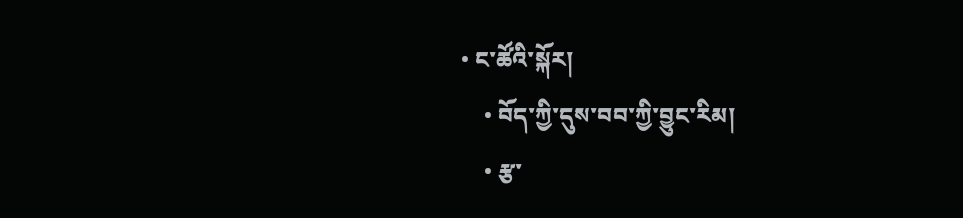• ང་ཚོའི་སྐོར།
    • བོད་ཀྱི་དུས་བབ་ཀྱི་བྱུང་རིམ།
    • རྩ་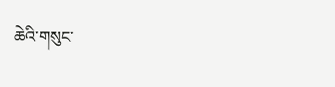ཆེའི་གསུང་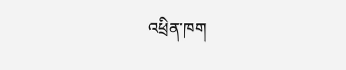འཕྲིན་ཁག